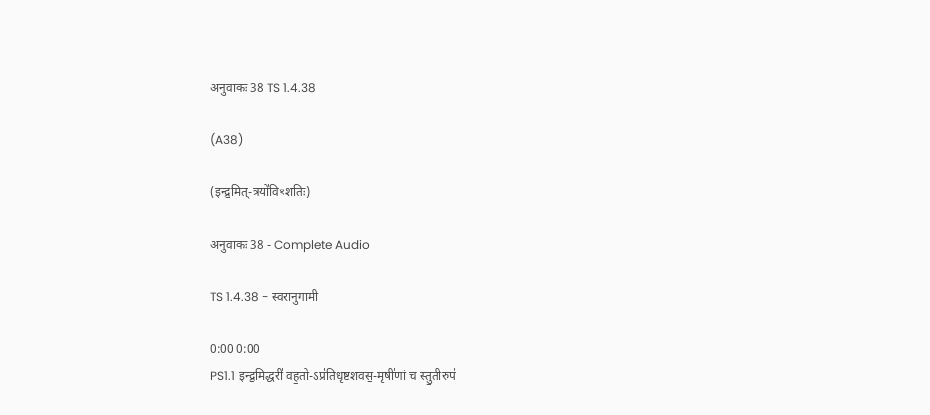अनुवाकः 38 TS 1.4.38

(A38)

(इन्द्र॒मित्-त्रयो॑विꣳशतिः)

अनुवाकः 38 - Complete Audio

TS 1.4.38 - स्वरानुगामी

0:00 0:00
PS1.1 इन्द्र॒मिद्धरी॑ वह॒तो-ऽप्र॑तिधृष्टशवस॒-मृषी॑णां च स्तु॒तीरुप॑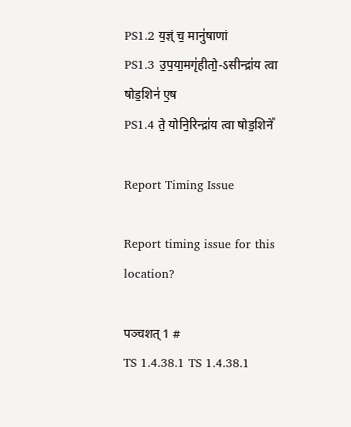PS1.2 य॒ज्ञ्ं च॒ मानु॑षाणां
PS1.3 उ॒प॒या॒मगृ॑हीतो॒-ऽसीन्द्रा॑य त्वा षोड॒शिन॑ ए॒ष
PS1.4 ते॒ योनि॒रिन्द्रा॑य त्वा षोड॒शिने᳚

Report Timing Issue

Report timing issue for this location?

पञ्चशत् 1 #
TS 1.4.38.1 TS 1.4.38.1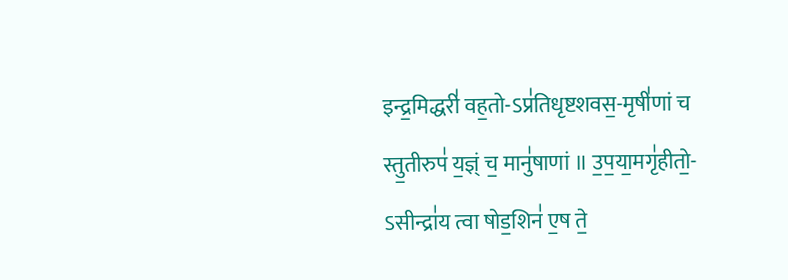इन्द्र॒मिद्धरी॑ वह॒तो-ऽप्र॑तिधृष्टशवस॒-मृषी॑णां च स्तु॒तीरुप॑ य॒ज्ञ्ं च॒ मानु॑षाणां ॥ उ॒प॒या॒मगृ॑हीतो॒-ऽसीन्द्रा॑य त्वा षोड॒शिन॑ ए॒ष ते॒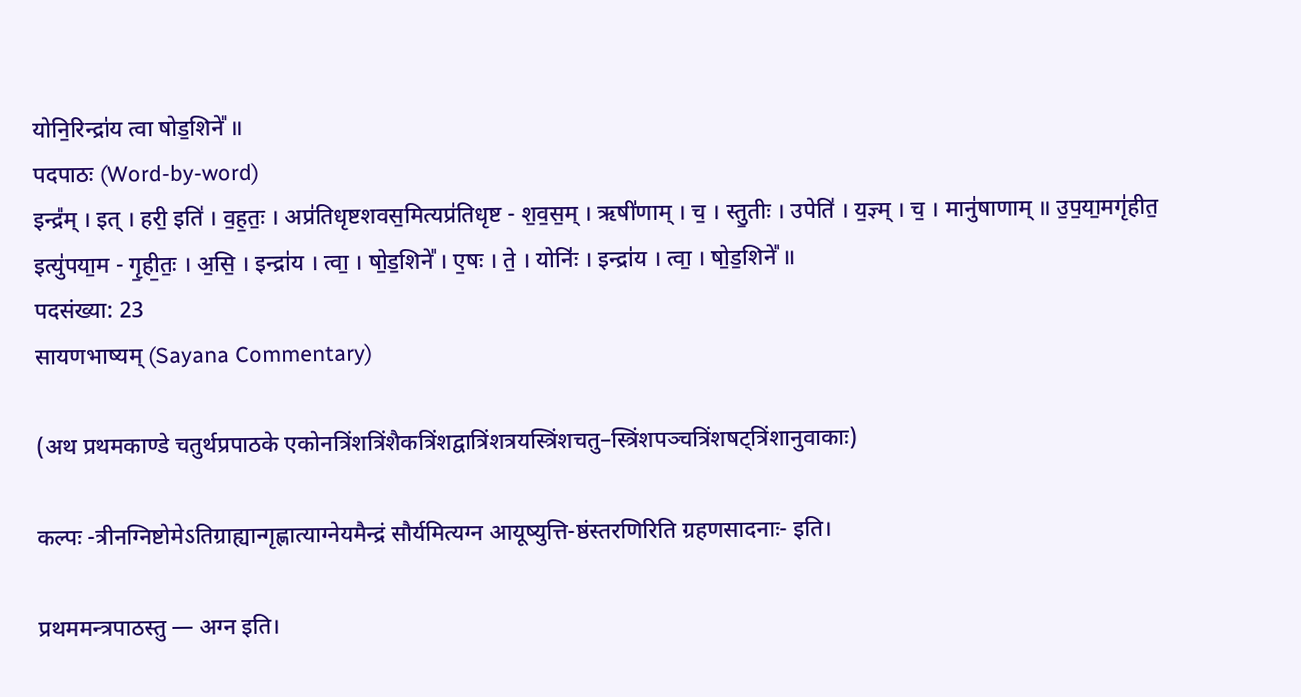योनि॒रिन्द्रा॑य त्वा षोड॒शिने᳚ ॥
पदपाठः (Word-by-word)
इन्द्र᳚म् । इत् । हरी॒ इति॑ । व॒ह॒तः॒ । अप्र॑तिधृष्टशवस॒मित्यप्र॑तिधृष्ट - श॒व॒स॒म् । ऋषी॑णाम् । च॒ । स्तु॒तीः । उपेति॑ । य॒ज्ञ्म् । च॒ । मानु॑षाणाम् ॥ उ॒प॒या॒मगृ॑हीत॒ इत्यु॑पया॒म - गृ॒ही॒तः॒ । अ॒सि॒ । इन्द्रा॑य । त्वा॒ । षो॒ड॒शिने᳚ । ए॒षः । ते॒ । योनिः॑ । इन्द्रा॑य । त्वा॒ । षो॒ड॒शिने᳚ ॥
पदसंख्या: 23
सायणभाष्यम् (Sayana Commentary)

(अथ प्रथमकाण्डे चतुर्थप्रपाठके एकोनत्रिंशत्रिंशैकत्रिंशद्वात्रिंशत्रयस्त्रिंशचतु–स्त्रिंशपञ्चत्रिंशषट्त्रिंशानुवाकाः)

कल्पः -त्रीनग्निष्टोमेऽतिग्राह्यान्गृह्णात्याग्नेयमैन्द्रं सौर्यमित्यग्न आयूष्युत्ति-ष्ठंस्तरणिरिति ग्रहणसादनाः- इति।

प्रथममन्त्रपाठस्तु — अग्न इति।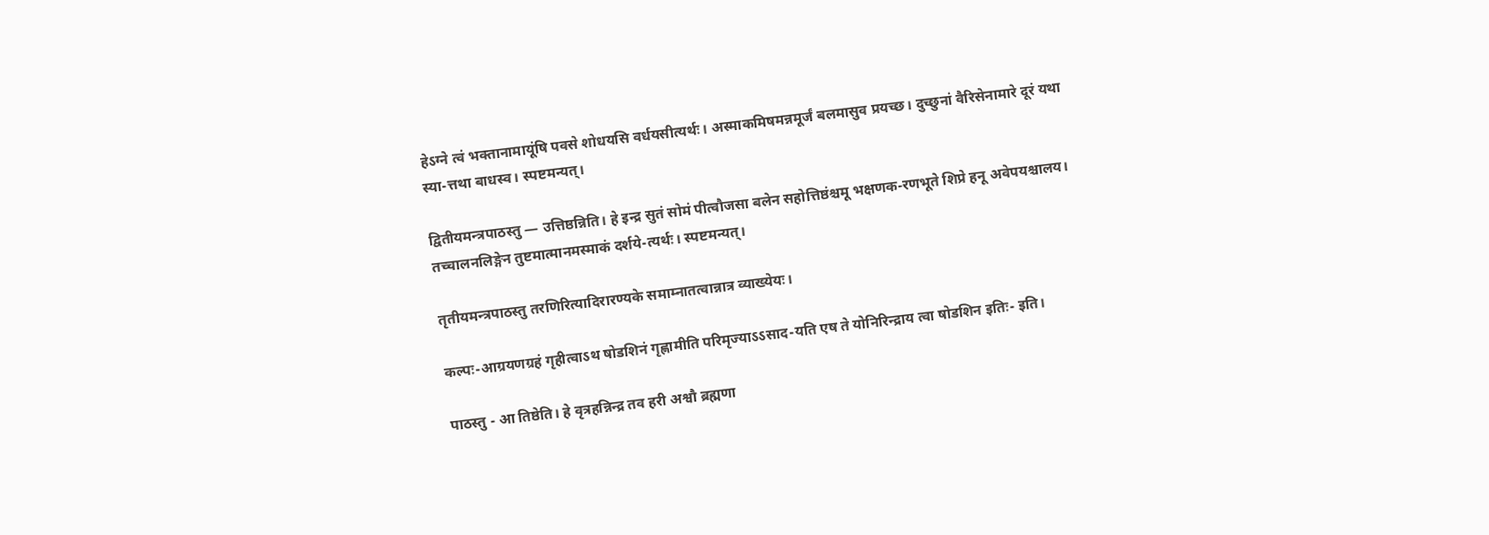हेऽग्ने त्वं भक्तानामायूंषि पवसे शोधयसि वर्धयसीत्यर्थः। अस्माकमिषमन्नमूर्जं बलमासुव प्रयच्छ। दुच्छुनां वैरिसेनामारे दूरं यथा स्या-त्तथा बाधस्व। स्पष्टमन्यत्।

द्वितीयमन्त्रपाठस्तु — उत्तिष्ठन्निति। हे इन्द्र सुतं सोमं पीत्वौजसा बलेन सहोत्तिष्ठंश्चमू भक्षणक-रणभूते शिप्रे हनू अवेपयश्चालय। तच्चालनलिङ्गेन तुष्टमात्मानमस्माकं दर्शये-त्यर्थः। स्पष्टमन्यत्।

तृतीयमन्त्रपाठस्तु तरणिरित्यादिरारण्यके समाम्नातत्वान्नात्र व्याख्येयः।

कल्पः-आग्रयणग्रहं गृहीत्वाऽथ षोडशिनं गृह्णामीति परिमृज्याऽऽसाद-यति एष ते योनिरिन्द्राय त्वा षोडशिन इतिः- इति।

पाठस्तु - आ तिष्ठेति। हे वृत्रहन्निन्द्र तव हरी अश्वौ ब्रह्मणा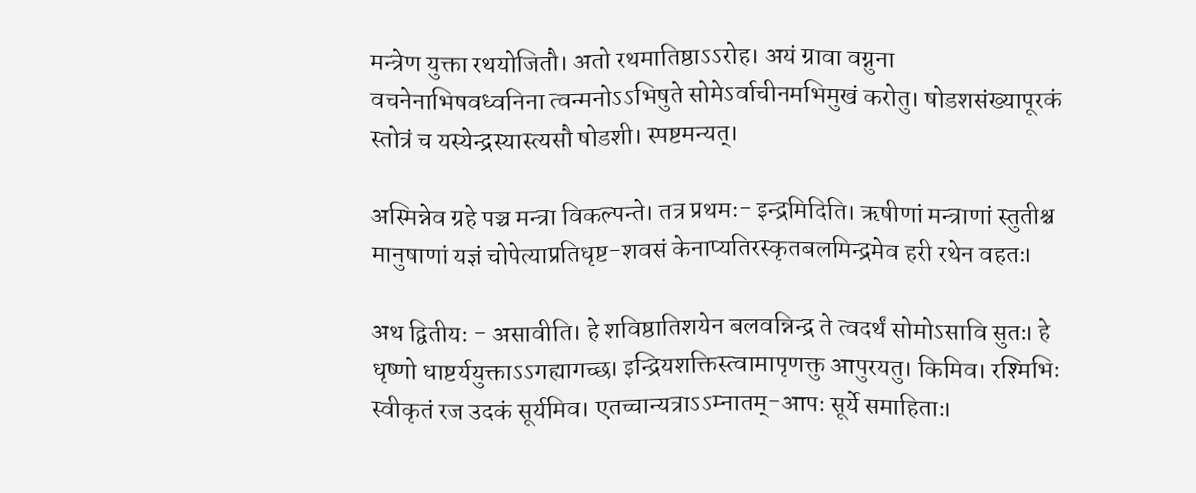मन्त्रेण युक्ता रथयोजितौ। अतो रथमातिष्ठाऽऽरोह। अयं ग्रावा वग्नुना वचनेनाभिषवध्वनिना त्वन्मनोऽऽभिषुते सोमेऽर्वाचीनमभिमुखं करोतु। षोडशसंख्यापूरकं स्तोत्रं च यस्येन्द्रस्यास्त्यसौ षोडशी। स्पष्टमन्यत्।

अस्मिन्नेव ग्रहे पञ्च मन्त्रा विकल्पन्ते। तत्र प्रथमः- इन्द्रमिदिति। ऋषीणां मन्त्राणां स्तुतीश्च मानुषाणां यज्ञं चोपेत्याप्रतिधृष्ट-शवसं केनाप्यतिरस्कृतबलमिन्द्रमेव हरी रथेन वहतः।

अथ द्वितीयः - असावीति। हे शविष्ठातिशयेन बलवन्निन्द्र ते त्वदर्थं सोमोऽसावि सुतः। हे धृष्णो धाष्टर्ययुक्ताऽऽगह्यागच्छ। इन्द्रियशक्तिस्त्वामापृणक्तु आपुरयतु। किमिव। रश्मिभिः स्वीकृतं रज उदकं सूर्यमिव। एतच्चान्यत्राऽऽम्नातम्-आपः सूर्ये समाहिताः।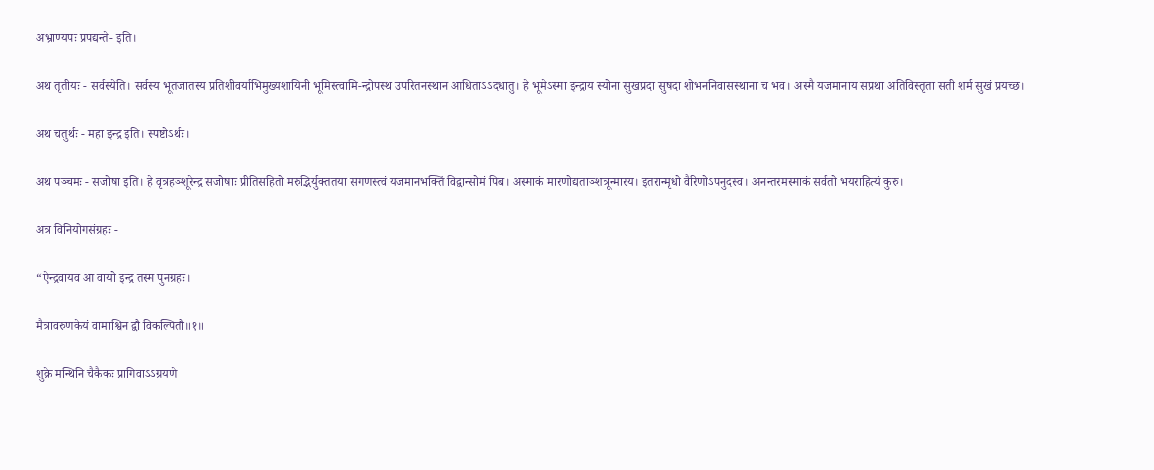अभ्राण्यपः प्रपद्यन्ते- इति।

अथ तृतीयः - सर्वस्येति। सर्वस्य भूतजातस्य प्रतिशीवर्याभिमुख्यशायिनी भूमिस्त्वामि-न्द्रोपस्थ उपरितनस्थान आधिताऽऽदधातु। हे भूमेऽस्मा इन्द्राय स्योना सुखप्रदा सुषदा शोभननिवासस्थाना च भव। अस्मै यजमानाय सप्रथा अतिविस्तृता सती शर्म सुखं प्रयच्छ।

अथ चतुर्थः - महा इन्द्र इति। स्पष्टोऽर्थः।

अथ पञ्चमः - सजोषा इति। हे वृत्रहञ्शूरेन्द्र सजोषाः प्रीतिसहितो मरुद्भिर्युक्ततया सगणस्त्वं यजमानभक्तिं विद्वान्सोमं पिब। अस्माकं मारणोद्यताञ्शत्रून्मारय। इतरान्मृधो वैरिणोऽपनुदस्व। अनन्तरमस्माकं सर्वतो भयराहित्यं कुरु।

अत्र विनियोगसंग्रहः -

“ऐन्द्रवायव आ वायो इन्द्र तस्म पुनग्रहः।

मैत्रावरुणकेयं वामाश्विन द्वौ विकल्पितौ॥१॥

शुक्रे मन्थिनि चैकैकः प्रागिवाऽऽग्रयणे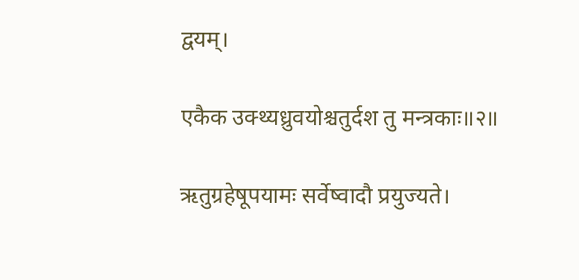द्वयम्।

एकैक उक्थ्यध्रुवयोश्चतुर्दश तु मन्त्रकाः॥२॥

ऋतुग्रहेषूपयामः सर्वेष्वादौ प्रयुज्यते।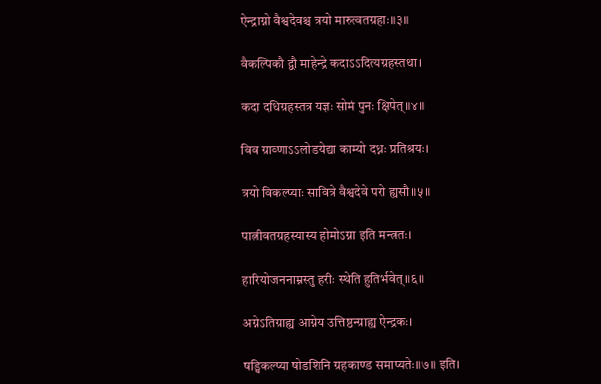ऐन्द्राग्नो वैश्वदेवश्च त्रयो मारुत्वतग्रहाः॥३॥

वैकल्पिकौ द्वौ माहेन्द्रे कदाऽऽदित्यग्रहस्तथा।

कदा दधिग्रहस्तत्र यज्ञः सोमं पुनः क्षिपेत्॥४॥

विव ग्राव्णाऽऽलोडयेद्या काम्यो दध्नः प्रतिश्रयः।

त्रयो विकल्प्याः सावित्रे वैश्वदेवे परो ह्यसौ॥५॥

पात्नीवतग्रहस्यास्य होमोऽग्ना इति मन्त्रतः।

हारियोजननाम्नस्तु हरीः स्थेति हुतिर्भवेत्॥६॥

अग्नेऽतिग्राह्य आग्नेय उत्तिष्ठन्ग्राह्य ऐन्द्रकः।

षड्विकल्प्या षोडशिनि ग्रहकाण्ड समाप्यतेः॥७॥ इति।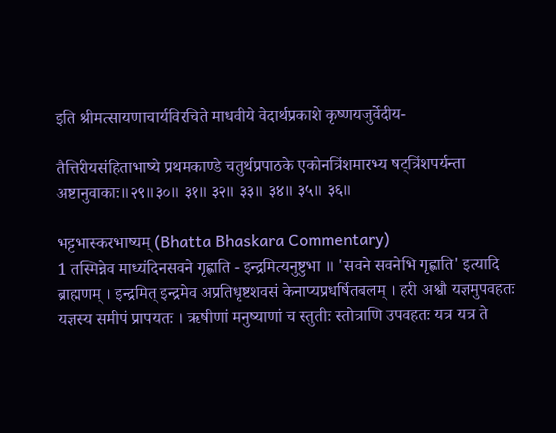इति श्रीमत्सायणाचार्यविरचिते माधवीये वेदार्थप्रकाशे कृष्णयजुर्वेदीय-

तैत्तिरीयसंहिताभाष्ये प्रथमकाण्डे चतुर्थप्रपाठके एकोनत्रिंशमारभ्य षट्त्रिंशपर्यन्ता अष्टानुवाकाः॥२९॥३०॥ ३१॥ ३२॥ ३३॥ ३४॥ ३५॥ ३६॥

भट्टभास्करभाष्यम् (Bhatta Bhaskara Commentary)
1 तस्मिन्नेव माध्यंदिनसवने गृह्णाति - इन्द्रमित्यनुष्टुभा ॥ 'सवने सवनेभि गृह्णाति' इत्यादि ब्राह्मणम् । इन्द्रमित् इन्द्रमेव अप्रतिधृष्टशवसं केनाप्यप्रधर्षितबलम् । हरी अश्वौ यज्ञमुपवहतः यज्ञस्य समीपं प्रापयतः । ऋषीणां मनुष्याणां च स्तुतीः स्तोत्राणि उपवहतः यत्र यत्र ते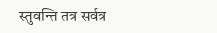स्तुवन्ति तत्र सर्वत्र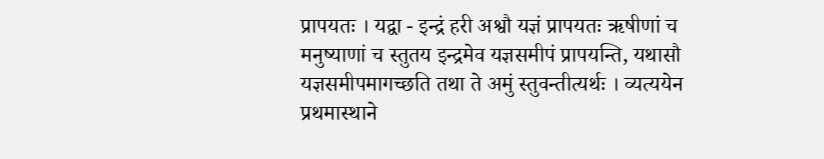प्रापयतः । यद्वा - इन्द्रं हरी अश्वौ यज्ञं प्रापयतः ऋषीणां च मनुष्याणां च स्तुतय इन्द्रमेव यज्ञसमीपं प्रापयन्ति, यथासौ यज्ञसमीपमागच्छति तथा ते अमुं स्तुवन्तीत्यर्थः । व्यत्ययेन प्रथमास्थाने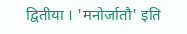द्वितीया । 'मनोर्जातौ' इति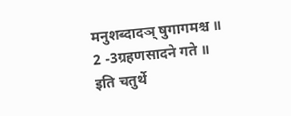मनुशब्दादञ् षुगागमश्च ॥
2 -3ग्रहणसादने गते ॥
इति चतुर्थे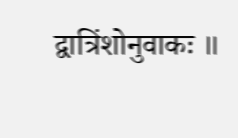द्वात्रिंशोनुवाकः ॥